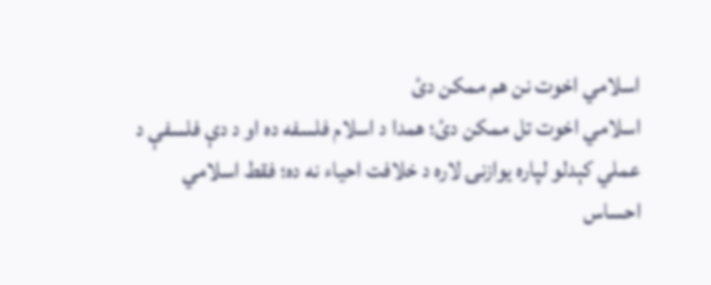اسلامي اخوت نن هم ممکن دئ
اسلامي اخوت تل ممکن دئ؛ همدا د اسلام فلسفه ده او د دې فلسفې د عملي کېدلو لپاره یوازنۍ لاره د خلافت احیاء نه ده؛ فقط اسلامي احساس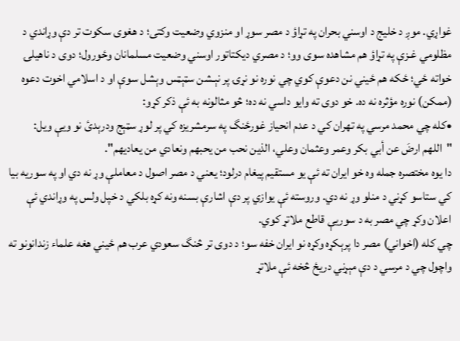غواړي. موږ د خلیج د اوسني بحران په تړاؤ د مصر سوړ او منزوي وضعیت وکتی؛ د هغوی سکوت تر دې وړاندي د مظلومي غـزې په تړاؤ هم مشاهده سوی وو؛ د مصري دیکتاتور اوسني وضعیت مسلمانان وځورول؛ دوی د ناهیلۍ خواته ځي؛ ځکه هم ځیني نن دعوې کوي چي نوره نو نړۍ پر نېـشن سټېټس وېشل سوې او د اسلامي اخوت دعوه (ممکن) نوره مؤثره نه ده. خو دوی ته وایو داسي نه ده؛ څو مثالونه به ئې ذکر کړو:
•کله چي محمد مرسي په تهران کي د عدم انحياز غورځنگ په سرمشریزه کي پر لوړ سټېج ودرېدئ نو ویې ویل: "اللهم ارضَ عن أبي بكر وعمر وعثمان وعلي، الذين نحب من يحبهم ونعادي من يعاديهم".
دا یوه مختصره جمله وه خو ایران ته ئې يو مستقیم پیغام درلود؛ یعني د مصر اصول د معاملې وړ نه دي او په سوریه بیا کي ستاسو کړني د منلو وړ نه دي. وروسته ئې یوازي پر دې اشارې بسنه ونه کړه بلکي د خپل ولس په وړاندي ئې اعلان وکړ چي مصر به د سوریې قاطع ملاتړ کوي.
چي کله (اخواني) مصر دا پرېکړه وکړه نو ایران خفه سو؛ د دوی تر څنگ سعودي عرب هم ځیني هغه علماء زندانونو ته واچول چي د مرسي د دې مېړني دریځ څخه ئې ملاتړ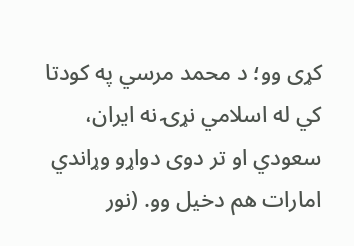کړی وو؛ د محمد مرسي په کودتا کي له اسلامي نړۍ نه ایران، سعودي او تر دوی دواړو وړاندي امارات هم دخیل وو. (نور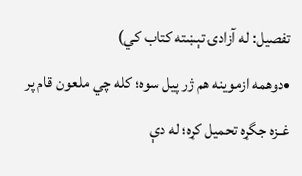تفصیل: له آزادۍ تېښته کتاب کي)
•دوهمه ازموینه هم ژر پیل سوه؛ کله چي ملعون قام پر غـزه جگړه تحمیل کړه؛ له دې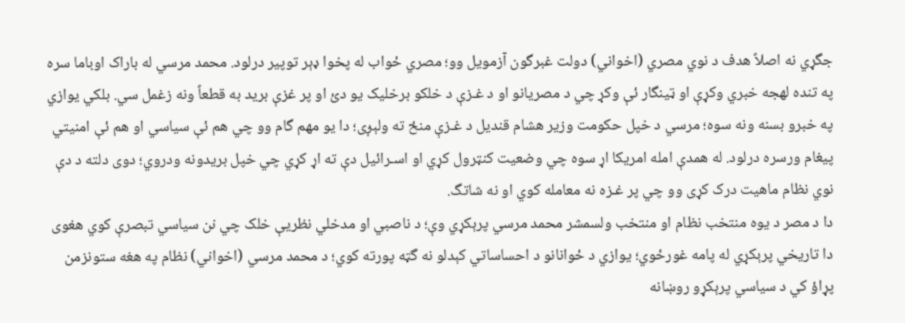جگړي نه اصلاً هدف د نوي مصري (اخواني) دولت غبرگون آزمویل وو؛ مصري ځواب له پخوا ډېر توپیر درلود. محمد مرسي له باراک اوباما سره په تنده لهجه خبري وکړې او ټینگار ئې وکړ چي د مصریانو او د غـزې د خلکو برخلیک یو دئ او پر غزې برید به قطعاً ونه زغمل سي. بلکي یوازي په خبرو بسنه ونه سوه؛ مرسي د خپل حکومت وزیر هشام قنديل د غـزې منځ ته ولېږی؛ دا یو مهم گام وو چي هم ئې سیاسي او هم ئې امنیتي پیغام ورسره درلود. له همدې امله امریکا اړ سوه چي وضعیت کنټرول کړي او اسـرائیل دې ته اړ کړي چي خپل بریدونه ودروي؛ دوی دلته د دې نوي نظام ماهیت درک کړی وو چي پر غـزه نه معامله کوي او نه شاتگ.
دا د مصر د یوه منتخب نظام او منتخب ولسمشر محمد مرسي پرېکړي وې؛ د ناصبي او مدخلي نظریې خلک چي نن سیاسي تبصرې کوي هغوی دا تاریخي پرېکړي له پامه غورځوي؛ یوازي د ځوانانو د احساساتي کېدلو نه گټه پورته کوي؛ د محمد مرسي (اخواني) نظام په هغه ستونزمن پړاؤ کي د سیاسي پرېکړو روښانه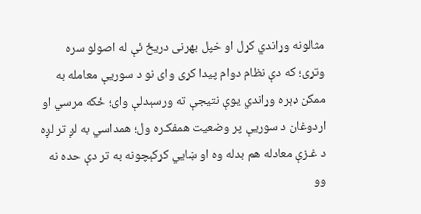مثالونه وړاندي کړل او خپل بهرنی دریځ ئې له اصولو سره وتړی؛ که دې نظام دوام پیدا کړی وای نو د سوریې معامله به ممکن ډېره وړاندي یوې نتیجې ته ورسېدلې وای؛ ځکه مرسي او اردوغان د سوریې پر وضعیت همفکـره ول؛ همداسي به لږ تر لږه د غـزې معادله هم بدله وه او ښایي کړکېچونه به تر دې حده نه وو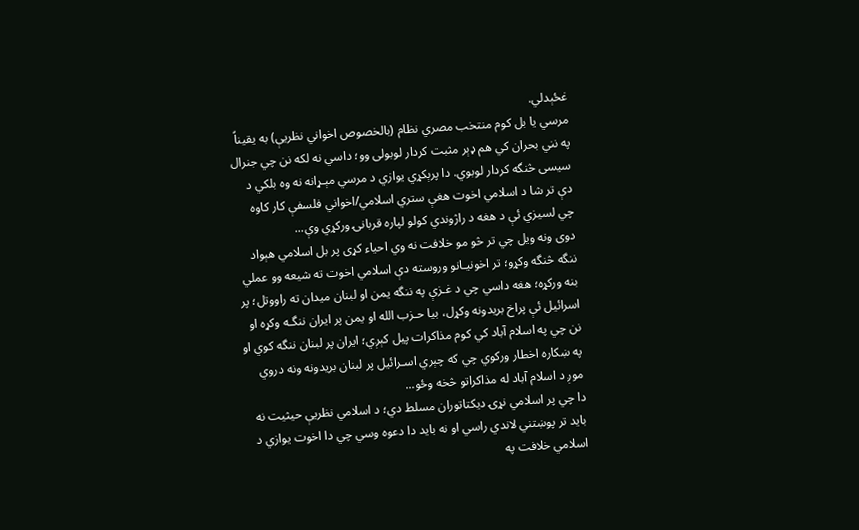غځېدلي.
مرسي یا بل کوم منتخب مصري نظام (بالخصوص اخواني نظريې) به یقیناً په نني بحران کي هم ډېر مثبت کردار لوبولی وو؛ داسي نه لکه نن چي جنرال سیسی څنگه کردار لوبوي. دا پرېکړي یوازي د مرسي مېـړانه نه وه بلکي د دې تر شا د اسلامي اخوت هغې ستري اسلامي/اخواني فلسفې کار کاوه چي لسیزي ئې د هغه د راژوندي کولو لپاره قربانۍ ورکړي وې...
دوی ونه ویل چي تر څو مو خلافت نه وي احیاء کړی پر بل اسلامي هېواد ننگه څنگه وکړو؛ تر اخونیـانو وروسته دې اسلامي اخوت ته شیعه وو عملي بنه ورکړه؛ هغه داسي چي د غـزې په ننگه یمن او لبنان میدان ته راووتل؛ پر اسرائیل ئې پراخ بریدونه وکړل، بیا حـزب الله او یمن پر ایران ننگـه وکړه او نن چي په اسلام آباد کي کوم مذاکرات پیل کېږي؛ ایران پر لبنان ننگه کوي او په ښکاره اخطار ورکوي چي که چېري اسـرائیل پر لبنان بریدونه ونه دروي موږ د اسلام آباد له مذاکراتو څخه وځو...
دا چي پر اسلامي نړۍ دیکتاتوران مسلط دي؛ د اسلامي نظریې حیثیت نه باید تر پوښتني لاندي راسي او نه باید دا دعوه وسي چي دا اخوت یوازي د اسلامي خلافت په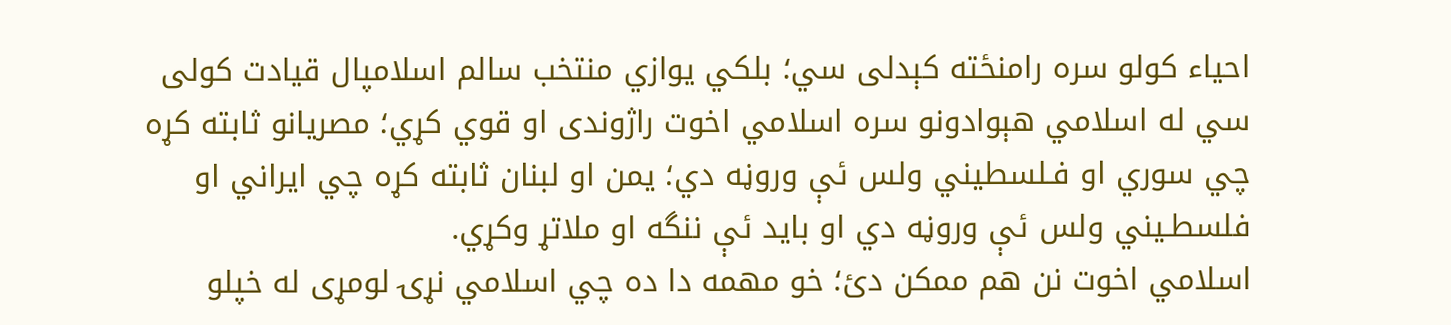احیاء کولو سره رامنځته کېدلی سي؛ بلکي یوازي منتخب سالم اسلامپال قیادت کولی سي له اسلامي هېوادونو سره اسلامي اخوت راژوندی او قوي کړي؛ مصريانو ثابته کړه چي سوري او فـلسطیني ولس ئې وروڼه دي؛ یمن او لبنان ثابته کړه چي ایراني او فلسطـیني ولس ئې وروڼه دي او باید ئې ننگه او ملاتړ وکړي.
اسلامي اخوت نن هم ممکن دئ؛ خو مهمه دا ده چي اسلامي نړۍ لومړی له خپلو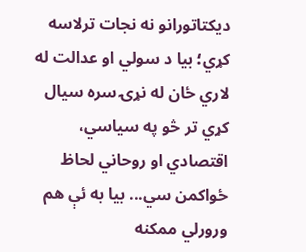دیکتاتورانو نه نجات ترلاسه کړي؛ بیا د سولي او عدالت له لاري ځان له نړۍ سره سیال کړي تر څو په سیاسي، اقتصادي او روحاني لحاظ ځواکمن سي... بیا به ئې هم ورورلي ممکنه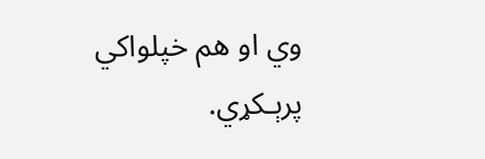وي او هم خپلواکي پرېـکړي.